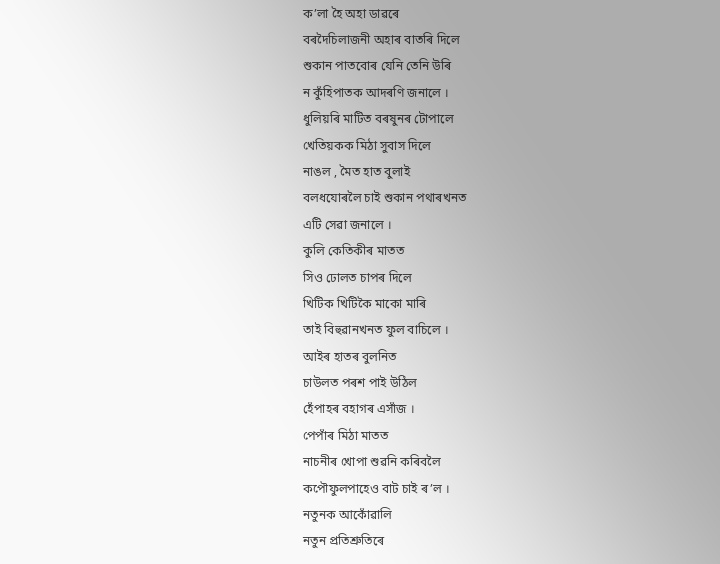ক’লা হৈ অহা ডাৱৰে
বৰদৈচিলাজনী অহাৰ বাতৰি দিলে
শুকান পাতবোৰ যেনি তেনি উৰি
ন কুঁহিপাতক আদৰণি জনালে ।
ধুলিয়ৰি মাটিত বৰষুনৰ টোপালে
খেতিয়কক মিঠা সুবাস দিলে
নাঙল , মৈত হাত বুলাই
বলধযোৰলৈ চাই শুকান পথাৰখনত
এটি সেৱা জনালে ।
কুলি কেতিকীৰ মাতত
সিও ঢোলত চাপৰ দিলে
খিটিক খিটিকৈ মাকো মাৰি
তাই বিহুৱানখনত ফুল বাচিলে ।
আইৰ হাতৰ বুলনিত
চাউলত পৰশ পাই উঠিল
হেঁপাহৰ বহাগৰ এসাঁজ ।
পেপাঁৰ মিঠা মাতত
নাচনীৰ খোপা শুৱনি কৰিবলৈ
কপৌফুলপাহেও বাট চাই ৰ’ল ।
নতুনক আকোঁৱালি
নতুন প্ৰতিশ্ৰুতিৰে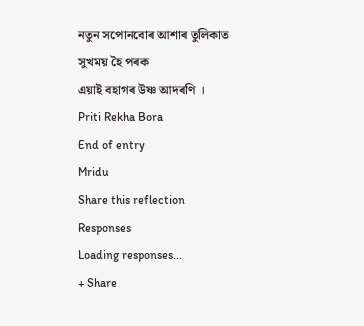নতুন সপোনবোৰ আশাৰ তুলিকাত
সুখময় হৈ পৰক
এয়াই বহাগৰ উষ্ণ আদৰণি ।
Priti Rekha Bora
End of entry
Mridu
Share this reflection
Responses
Loading responses...
+ Share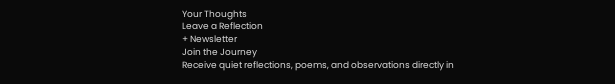Your Thoughts
Leave a Reflection
+ Newsletter
Join the Journey
Receive quiet reflections, poems, and observations directly in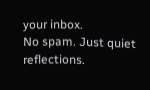your inbox.
No spam. Just quiet reflections.